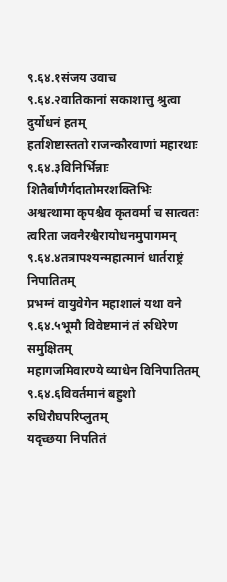९.६४.१संजय उवाच
९.६४.२वातिकानां सकाशात्तु श्रुत्वा दुर्योधनं हतम्
हतशिष्टास्ततो राजन्कौरवाणां महारथाः
९.६४.३विनिर्भिन्नाः शितैर्बाणैर्गदातोमरशक्तिभिः
अश्वत्थामा कृपश्चैव कृतवर्मा च सात्वतः
त्वरिता जवनैरश्वैरायोधनमुपागमन्
९.६४.४तत्रापश्यन्महात्मानं धार्तराष्ट्रं निपातितम्
प्रभग्नं वायुवेगेन महाशालं यथा वने
९.६४.५भूमौ विवेष्टमानं तं रुधिरेण समुक्षितम्
महागजमिवारण्ये व्याधेन विनिपातितम्
९.६४.६विवर्तमानं बहुशो रुधिरौघपरिप्लुतम्
यदृच्छया निपतितं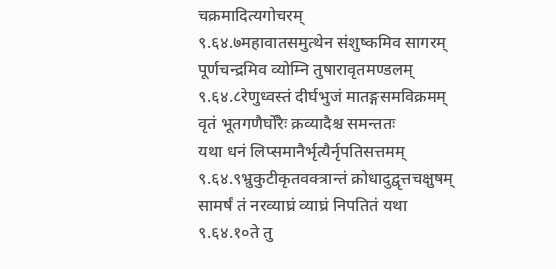चक्रमादित्यगोचरम्
९.६४.७महावातसमुत्थेन संशुष्कमिव सागरम्
पूर्णचन्द्रमिव व्योम्नि तुषारावृतमण्डलम्
९.६४.८रेणुध्वस्तं दीर्घभुजं मातङ्गसमविक्रमम्
वृतं भूतगणैर्घोरैः क्रव्यादैश्च समन्ततः
यथा धनं लिप्समानैर्भृत्यैर्नृपतिसत्तमम्
९.६४.९भ्रुकुटीकृतवक्त्रान्तं क्रोधादुद्वृत्तचक्षुषम्
सामर्षं तं नरव्याघ्रं व्याघ्रं निपतितं यथा
९.६४.१०ते तु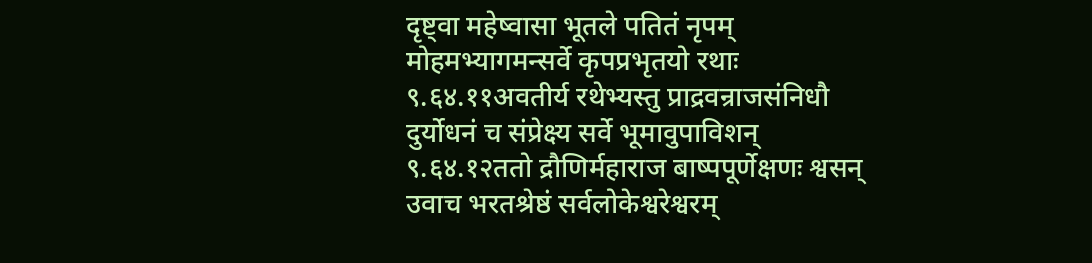दृष्ट्वा महेष्वासा भूतले पतितं नृपम्
मोहमभ्यागमन्सर्वे कृपप्रभृतयो रथाः
९.६४.११अवतीर्य रथेभ्यस्तु प्राद्रवन्राजसंनिधौ
दुर्योधनं च संप्रेक्ष्य सर्वे भूमावुपाविशन्
९.६४.१२ततो द्रौणिर्महाराज बाष्पपूर्णेक्षणः श्वसन्
उवाच भरतश्रेष्ठं सर्वलोकेश्वरेश्वरम्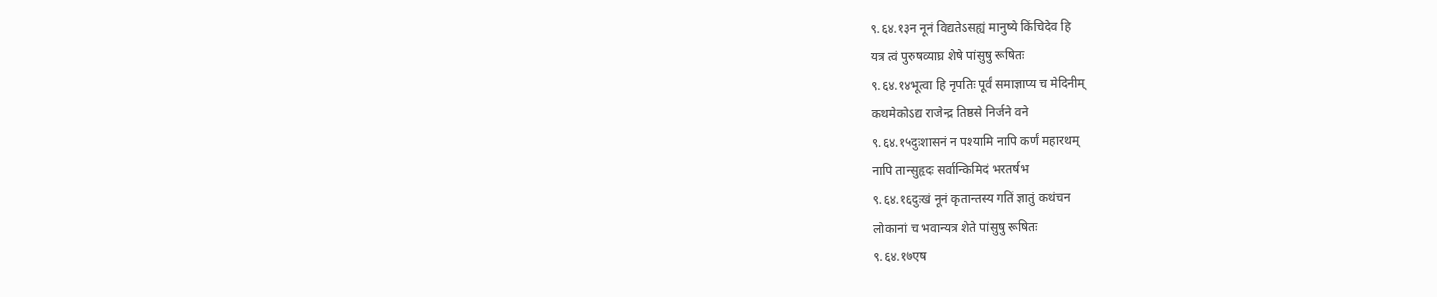९.६४.१३न नूनं विद्यतेऽसह्यं मानुष्ये किंचिदेव हि
यत्र त्वं पुरुषव्याघ्र शेषे पांसुषु रूषितः
९.६४.१४भूत्वा हि नृपतिः पूर्वं समाज्ञाप्य च मेदिनीम्
कथमेकोऽद्य राजेन्द्र तिष्ठसे निर्जने वने
९.६४.१५दुःशासनं न पश्यामि नापि कर्णं महारथम्
नापि तान्सुहृदः सर्वान्किमिदं भरतर्षभ
९.६४.१६दुःखं नूनं कृतान्तस्य गतिं ज्ञातुं कथंचन
लोकानां च भवान्यत्र शेते पांसुषु रूषितः
९.६४.१७एष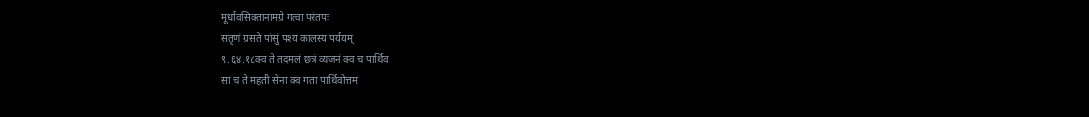मूर्धावसिक्तानामग्रे गत्वा परंतपः
सतृणं ग्रसते पांसुं पश्य कालस्य पर्ययम्
९.६४.१८क्व ते तदमलं छत्रं व्यजनं क्व च पार्थिव
सा च ते महती सेना क्व गता पार्थिवोत्तम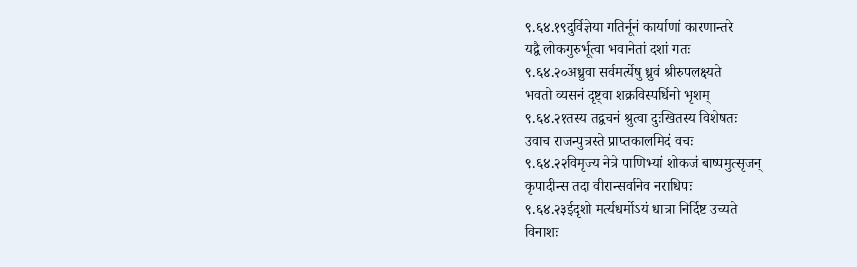९.६४.१९दुर्विज्ञेया गतिर्नूनं कार्याणां कारणान्तरे
यद्वै लोकगुरुर्भूत्वा भवानेतां दशां गतः
९.६४.२०अध्रुवा सर्वमर्त्येषु ध्रुवं श्रीरुपलक्ष्यते
भवतो व्यसनं दृष्ट्वा शक्रविस्पर्धिनो भृशम्
९.६४.२१तस्य तद्वचनं श्रुत्वा दुःखितस्य विशेषतः
उवाच राजन्पुत्रस्ते प्राप्तकालमिदं वचः
९.६४.२२विमृज्य नेत्रे पाणिभ्यां शोकजं बाष्पमुत्सृजन्
कृपादीन्स तदा वीरान्सर्वानेव नराधिपः
९.६४.२३ईदृशो मर्त्यधर्मोऽयं धात्रा निर्दिष्ट उच्यते
विनाशः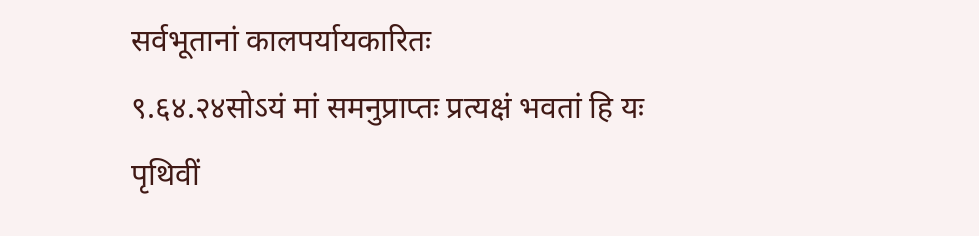सर्वभूतानां कालपर्यायकारितः
९.६४.२४सोऽयं मां समनुप्राप्तः प्रत्यक्षं भवतां हि यः
पृथिवीं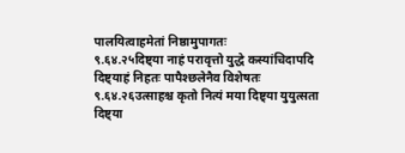पालयित्वाहमेतां निष्ठामुपागतः
९.६४.२५दिष्ट्या नाहं परावृत्तो युद्धे कस्यांचिदापदि
दिष्ट्याहं निहतः पापैश्छलेनैव विशेषतः
९.६४.२६उत्साहश्च कृतो नित्यं मया दिष्ट्या युयुत्सता
दिष्ट्या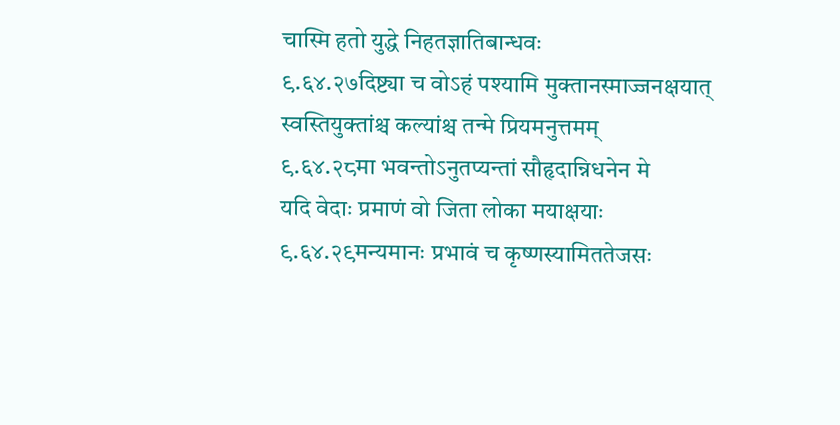चास्मि हतो युद्धे निहतज्ञातिबान्धवः
९.६४.२७दिष्ट्या च वोऽहं पश्यामि मुक्तानस्माज्जनक्षयात्
स्वस्तियुक्तांश्च कल्यांश्च तन्मे प्रियमनुत्तमम्
९.६४.२८मा भवन्तोऽनुतप्यन्तां सौहृदान्निधनेन मे
यदि वेदाः प्रमाणं वो जिता लोका मयाक्षयाः
९.६४.२९मन्यमानः प्रभावं च कृष्णस्यामिततेजसः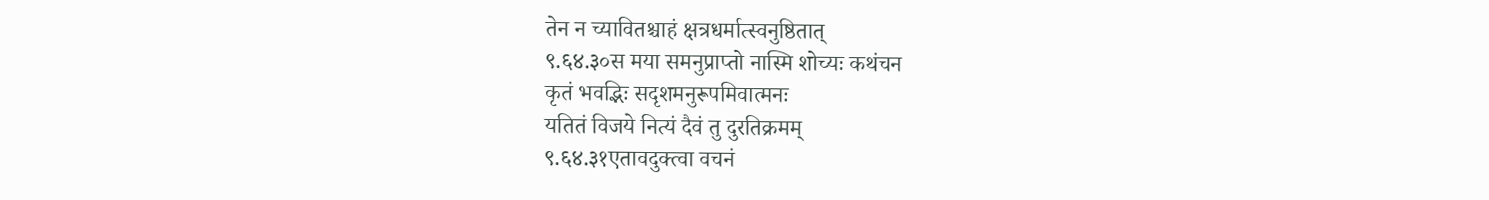तेन न च्यावितश्चाहं क्षत्रधर्मात्स्वनुष्ठितात्
९.६४.३०स मया समनुप्राप्तो नास्मि शोच्यः कथंचन
कृतं भवद्भिः सदृशमनुरूपमिवात्मनः
यतितं विजये नित्यं दैवं तु दुरतिक्रमम्
९.६४.३१एतावदुक्त्वा वचनं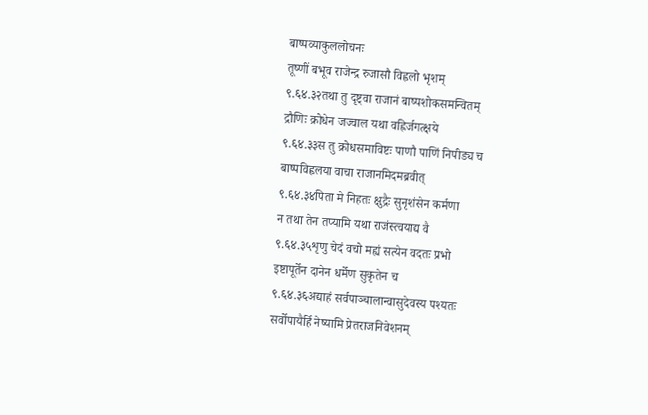बाष्पव्याकुललोचनः
तूष्णीं बभूव राजेन्द्र रुजासौ विह्वलो भृशम्
९.६४.३२तथा तु दृष्ट्वा राजानं बाष्पशोकसमन्वितम्
द्रौणिः क्रोधेन जज्वाल यथा वह्निर्जगत्क्षये
९.६४.३३स तु क्रोधसमाविष्टः पाणौ पाणिं निपीड्य च
बाष्पविह्वलया वाचा राजानमिदमब्रवीत्
९.६४.३४पिता मे निहतः क्षुद्रैः सुनृशंसेन कर्मणा
न तथा तेन तप्यामि यथा राजंस्त्वयाद्य वै
९.६४.३५शृणु चेदं वचो मह्यं सत्येन वदतः प्रभो
इष्टापूर्तेन दानेन धर्मेण सुकृतेन च
९.६४.३६अद्याहं सर्वपाञ्चालान्वासुदेवस्य पश्यतः
सर्वोपायैर्हि नेष्यामि प्रेतराजनिवेशनम्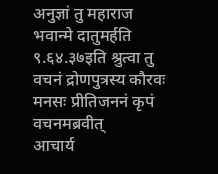अनुज्ञां तु महाराज भवान्मे दातुमर्हति
९.६४.३७इति श्रुत्वा तु वचनं द्रोणपुत्रस्य कौरवः
मनसः प्रीतिजननं कृपं वचनमब्रवीत्
आचार्य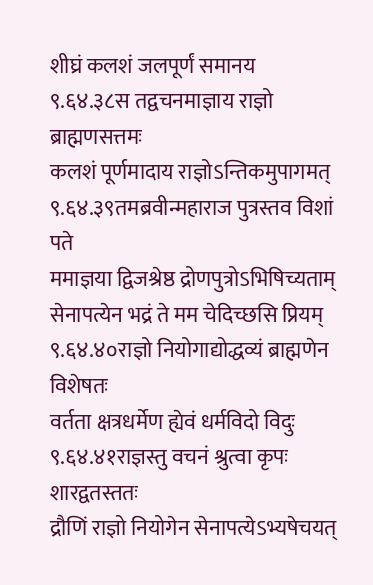शीघ्रं कलशं जलपूर्णं समानय
९.६४.३८स तद्वचनमाज्ञाय राज्ञो ब्राह्मणसत्तमः
कलशं पूर्णमादाय राज्ञोऽन्तिकमुपागमत्
९.६४.३९तमब्रवीन्महाराज पुत्रस्तव विशां पते
ममाज्ञया द्विजश्रेष्ठ द्रोणपुत्रोऽभिषिच्यताम्
सेनापत्येन भद्रं ते मम चेदिच्छसि प्रियम्
९.६४.४०राज्ञो नियोगाद्योद्धव्यं ब्राह्मणेन विशेषतः
वर्तता क्षत्रधर्मेण ह्येवं धर्मविदो विदुः
९.६४.४१राज्ञस्तु वचनं श्रुत्वा कृपः शारद्वतस्ततः
द्रौणिं राज्ञो नियोगेन सेनापत्येऽभ्यषेचयत्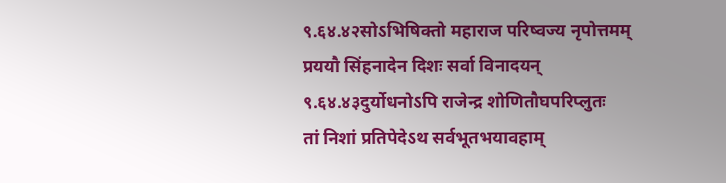९.६४.४२सोऽभिषिक्तो महाराज परिष्वज्य नृपोत्तमम्
प्रययौ सिंहनादेन दिशः सर्वा विनादयन्
९.६४.४३दुर्योधनोऽपि राजेन्द्र शोणितौघपरिप्लुतः
तां निशां प्रतिपेदेऽथ सर्वभूतभयावहाम्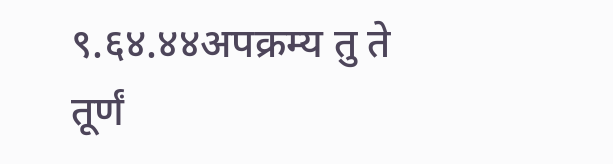९.६४.४४अपक्रम्य तु ते तूर्णं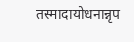तस्मादायोधनान्नृप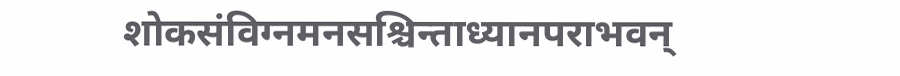शोकसंविग्नमनसश्चिन्ताध्यानपराभवन्